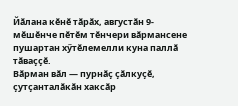Йӑлана кӗнӗ тӑрӑх, августӑн 9-мӗшӗнче пӗтӗм тӗнчери вӑрмансене пушартан хӳтӗлемелли куна паллӑ тӑваҫҫӗ.
Вӑрман вӑл — пурнӑҫ ҫӑлкуҫӗ, ҫутҫанталӑкӑн хаксӑр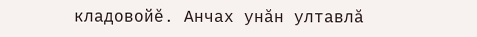кладовойӗ. Анчах унӑн ултавлӑ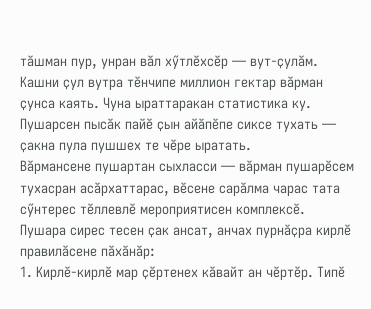тӑшман пур, унран вӑл хӳтлӗхсӗр — вут-ҫулӑм. Кашни ҫул вутра тӗнчипе миллион гектар вӑрман ҫунса каять. Чуна ыраттаракан статистика ку. Пушарсен пысӑк пайӗ ҫын айӑпӗпе сиксе тухать — ҫакна пула пушшех те чĕре ыратать.
Вӑрмансене пушартан сыхласси — вӑрман пушарӗсем тухасран асӑрхаттарас, вӗсене сарӑлма чарас тата сӳнтерес тӗллевлӗ мероприятисен комплексӗ.
Пушара сирес тесен ҫак ансат, анчах пурнӑҫра кирлӗ правилӑсене пӑхӑнӑр:
1. Кирлӗ-кирлӗ мар ҫӗртенех кӑвайт ан чӗртӗр. Типӗ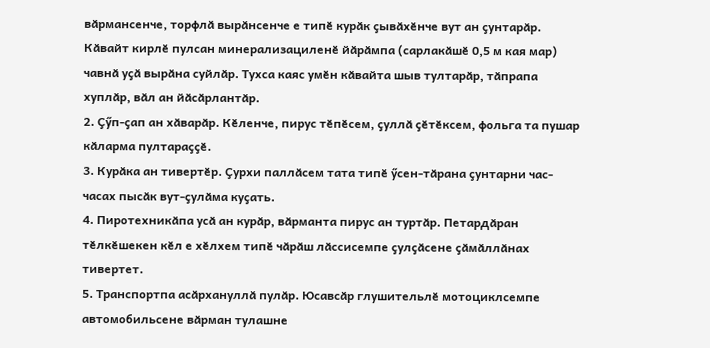вӑрмансенче, торфлӑ вырӑнсенче е типӗ курӑк ҫывӑхӗнче вут ан ҫунтарӑр. Кӑвайт кирлӗ пулсан минерализациленӗ йӑрӑмпа (сарлакӑшӗ 0,5 м кая мар) чавнӑ уҫӑ вырӑна суйлӑр. Тухса каяс умӗн кӑвайта шыв тултарӑр, тӑпрапа хуплӑр, вӑл ан йӑсӑрлантӑр.
2. Ҫӳп-ҫап ан хӑварӑр. Кӗленче, пирус тӗпӗсем, ҫуллӑ ҫӗтӗксем, фольга та пушар кӑларма пултараҫҫӗ.
3. Курӑка ан тивертӗр. Ҫурхи паллӑсем тата типӗ ӳсен-тӑрана ҫунтарни час-часах пысӑк вут-ҫулӑма куҫать.
4. Пиротехникӑпа усӑ ан курӑр, вӑрманта пирус ан туртӑр. Петардӑран тӗлкӗшекен кӗл е хӗлхем типӗ чӑрӑш лӑссисемпе ҫулҫӑсене ҫӑмӑллӑнах тивертет.
5. Транспортпа асӑрхануллӑ пулӑр. Юсавсӑр глушительлӗ мотоциклсемпе автомобильсене вӑрман тулашне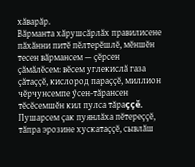хӑварӑр.
Вӑрманта хӑрушсӑрлӑх правилисене пӑхӑнни питӗ пӗлтерӗшлӗ, мӗншӗн тесен вӑрмансем — ҫӗрсен ҫӑмӑлӗсем: вӗсем углекислӑ газа ҫӑтаҫҫӗ, кислород параҫҫӗ, миллион чӗрчунсемпе ӳсен-тӑрансен тӗсӗсемшĕн кил пулса тăраççĕ. Пушарсем ҫак пуянлӑха пӗтереҫҫӗ, тӑпра эрозине хускатаҫҫӗ, сывлӑш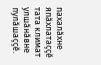пахалӑхне япӑхлатаҫҫӗ тата климат улшӑнӑвне пулӑшаҫҫӗ.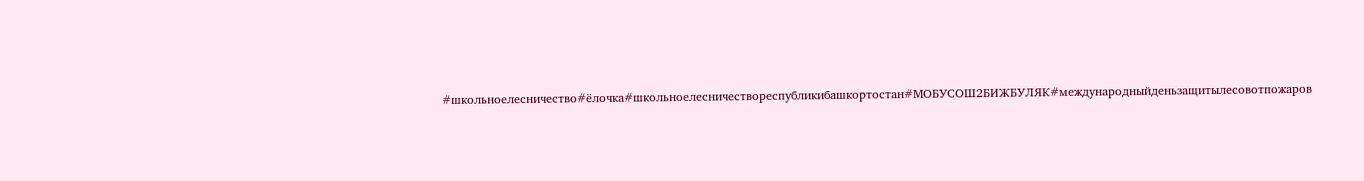#школьноелесничество#ёлочка#школьноелесничествореспубликибашкортостан#МОБУСОШ2БИЖБУЛЯК#международныйденьзащитылесовотпожаров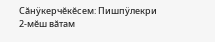Сăнÿкерчĕкĕсем: Пишпÿлекри 2-мĕш вăтам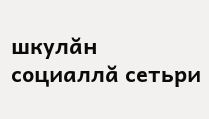шкулăн социаллă сетьри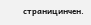страницинчен.